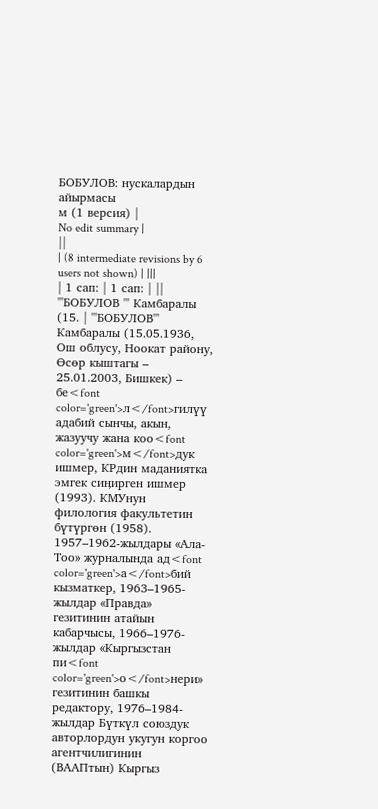БОБУЛОВ: нускалардын айырмасы
м (1 версия) |
No edit summary |
||
| (8 intermediate revisions by 6 users not shown) | |||
| 1 сап: | 1 сап: | ||
'''БОБУЛОВ ''' Камбаралы (15. | '''БОБУЛОВ''' Камбаралы (15.05.1936, Ош облусу, Ноокат району, Өсөр кыштагы – 25.01.2003, Бишкек) – бе<font color='green'>л</font>гилүү адабий сынчы, акын, жазуучу жана коо<font color='green'>м</font>дук ишмер, КРдин маданиятка эмгек сиӊирген ишмер (1993). КМУнун филология факультетин бүтүргөн (1958). 1957–1962-жылдары «Ала-Тоо» журналында ад<font color='green'>а</font>бий кызматкер, 1963–1965-жылдар «Правда» гезитинин атайын кабарчысы, 1966–1976-жылдар «Кыргызстан пи<font color='green'>о</font>нери» гезитинин башкы редактору, 1976–1984-жылдар Бүткүл союздук авторлордун укугун коргоо агентчилигинин (ВААПтын) Кыргыз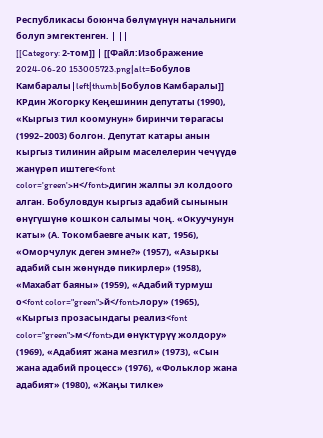Республикасы боюнча бөлүмүнүн начальниги болуп эмгектенген. | ||
[[Category: 2-том]] | [[Файл:Изображение 2024-06-20 153005723.png|alt=Бобулов Камбаралы|left|thumb|Бобулов Камбаралы]] КРдин Жогорку Кеӊешинин депутаты (1990), «Кыргыз тил коомунун» биринчи төрагасы (1992–2003) болгон. Депутат катары анын кыргыз тилинин айрым маселелерин чечүүдө жанүрөп иштеге<font color='green'>н</font>дигин жалпы эл колдоого алган. Бобуловдун кыргыз адабий сынынын өнүгүшүнө кошкон салымы чоң. «Окуучунун каты» (А. Токомбаевге ачык кат, 1956), «Оморчулук деген эмне?» (1957), «Азыркы адабий сын жөнүндө пикирлер» (1958), «Махабат баяны» (1959), «Адабий турмуш о<font color="green">й</font>лору» (1965), «Кыргыз прозасындагы реализ<font color="green">м</font>ди өнүктүрүү жолдору» (1969), «Адабият жана мезгил» (1973), «Сын жана адабий процесс» (1976), «Фольклор жана адабият» (1980), «Жаӊы тилке»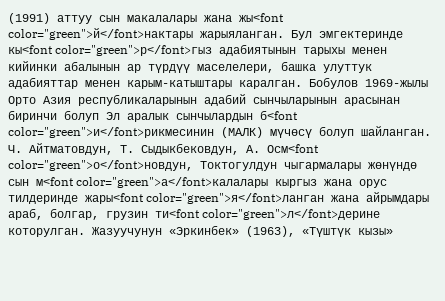(1991) аттуу сын макалалары жана жы<font color="green">й</font>нактары жарыяланган. Бул эмгектеринде кы<font color="green">р</font>гыз адабиятынын тарыхы менен кийинки абалынын ар түрдүү маселелери, башка улуттук адабияттар менен карым-катыштары каралган. Бобулов 1969-жылы Орто Азия республикаларынын адабий сынчыларынын арасынан биринчи болуп Эл аралык сынчылардын б<font color="green">и</font>рикмесинин (МАЛК) мүчөсү болуп шайланган. Ч. Айтматовдун, Т. Сыдыкбековдун, А. Осм<font color="green">о</font>новдун, Токтогулдун чыгармалары жөнүндө сын м<font color="green">а</font>калалары кыргыз жана орус тилдеринде жары<font color="green">я</font>ланган жана айрымдары араб, болгар, грузин ти<font color="green">л</font>дерине которулган. Жазуучунун «Эркинбек» (1963), «Түштүк кызы»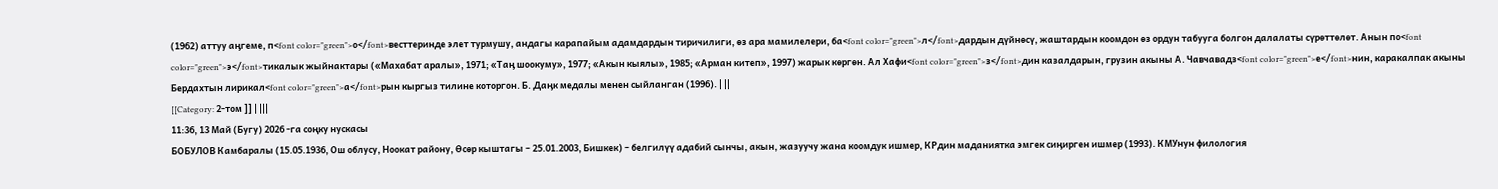(1962) аттуу аӊгеме, п<font color="green">о</font>весттеринде элет турмушу, андагы карапайым адамдардын тиричилиги, өз ара мамилелери, ба<font color="green">л</font>дардын дүйнөсү, жаштардын коомдон өз ордун табууга болгон далалаты сүрөттөлөт. Анын по<font color="green">э</font>тикалык жыйнактары («Махабат аралы», 1971; «Таӊ шоокуму», 1977; «Акын кыялы», 1985; «Арман китеп», 1997) жарык көргөн. Ал Хафи<font color="green">з</font>дин казалдарын, грузин акыны А. Чавчавадз<font color="green">е</font>нин, каракалпак акыны Бердахтын лирикал<font color="green">а</font>рын кыргыз тилине которгон. Б. Даӊк медалы менен сыйланган (1996). | ||
[[Category: 2-том ]] | |||
11:36, 13 Май (Бугу) 2026 -га соңку нускасы
БОБУЛОВ Камбаралы (15.05.1936, Ош облусу, Ноокат району, Өсөр кыштагы – 25.01.2003, Бишкек) – белгилүү адабий сынчы, акын, жазуучу жана коомдук ишмер, КРдин маданиятка эмгек сиӊирген ишмер (1993). КМУнун филология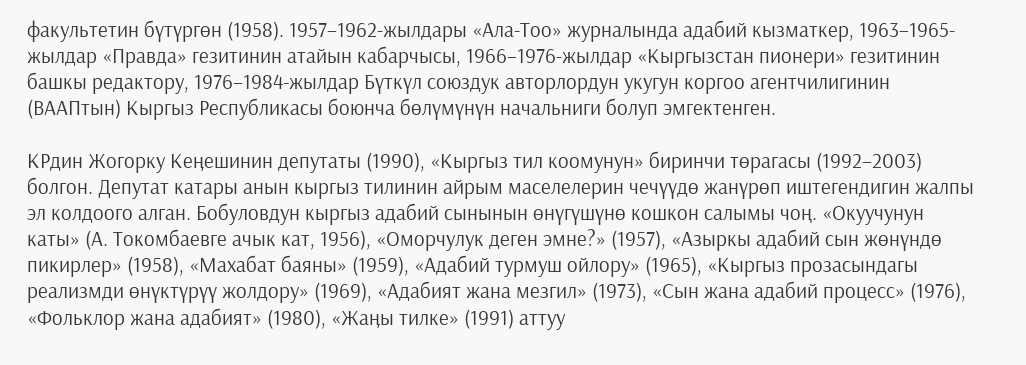факультетин бүтүргөн (1958). 1957–1962-жылдары «Ала-Тоо» журналында адабий кызматкер, 1963–1965-жылдар «Правда» гезитинин атайын кабарчысы, 1966–1976-жылдар «Кыргызстан пионери» гезитинин башкы редактору, 1976–1984-жылдар Бүткүл союздук авторлордун укугун коргоо агентчилигинин (ВААПтын) Кыргыз Республикасы боюнча бөлүмүнүн начальниги болуп эмгектенген.

КРдин Жогорку Кеӊешинин депутаты (1990), «Кыргыз тил коомунун» биринчи төрагасы (1992–2003) болгон. Депутат катары анын кыргыз тилинин айрым маселелерин чечүүдө жанүрөп иштегендигин жалпы эл колдоого алган. Бобуловдун кыргыз адабий сынынын өнүгүшүнө кошкон салымы чоң. «Окуучунун каты» (А. Токомбаевге ачык кат, 1956), «Оморчулук деген эмне?» (1957), «Азыркы адабий сын жөнүндө пикирлер» (1958), «Махабат баяны» (1959), «Адабий турмуш ойлору» (1965), «Кыргыз прозасындагы реализмди өнүктүрүү жолдору» (1969), «Адабият жана мезгил» (1973), «Сын жана адабий процесс» (1976), «Фольклор жана адабият» (1980), «Жаӊы тилке» (1991) аттуу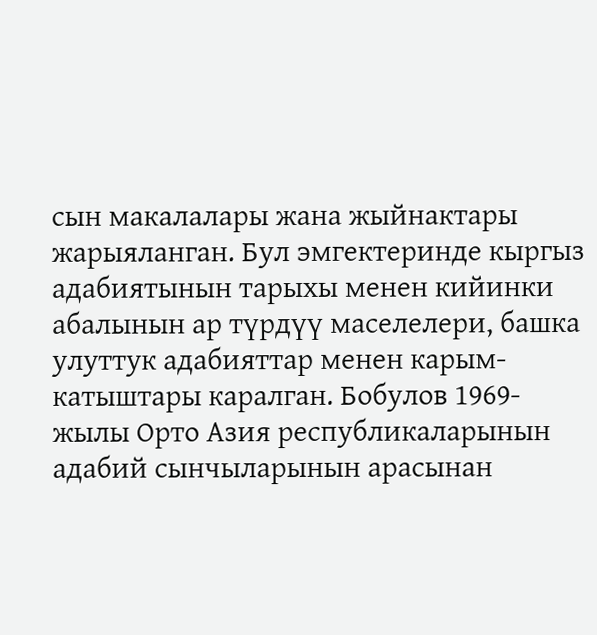сын макалалары жана жыйнактары жарыяланган. Бул эмгектеринде кыргыз адабиятынын тарыхы менен кийинки абалынын ар түрдүү маселелери, башка улуттук адабияттар менен карым-катыштары каралган. Бобулов 1969-жылы Орто Азия республикаларынын адабий сынчыларынын арасынан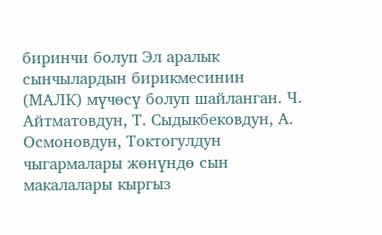биринчи болуп Эл аралык сынчылардын бирикмесинин (МАЛК) мүчөсү болуп шайланган. Ч. Айтматовдун, Т. Сыдыкбековдун, А. Осмоновдун, Токтогулдун чыгармалары жөнүндө сын макалалары кыргыз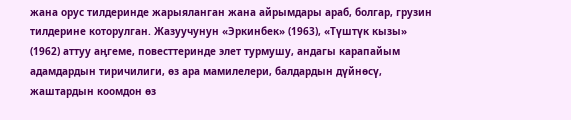жана орус тилдеринде жарыяланган жана айрымдары араб, болгар, грузин тилдерине которулган. Жазуучунун «Эркинбек» (1963), «Түштүк кызы» (1962) аттуу аӊгеме, повесттеринде элет турмушу, андагы карапайым адамдардын тиричилиги, өз ара мамилелери, балдардын дүйнөсү, жаштардын коомдон өз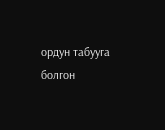ордун табууга болгон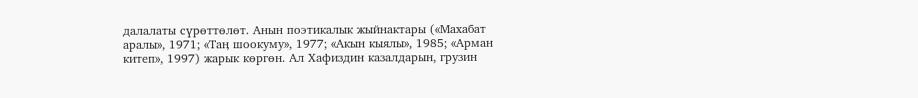далалаты сүрөттөлөт. Анын поэтикалык жыйнактары («Махабат аралы», 1971; «Таӊ шоокуму», 1977; «Акын кыялы», 1985; «Арман китеп», 1997) жарык көргөн. Ал Хафиздин казалдарын, грузин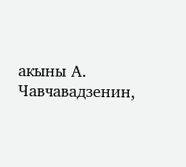акыны А. Чавчавадзенин,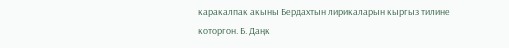каракалпак акыны Бердахтын лирикаларын кыргыз тилине которгон. Б. Даӊк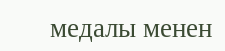медалы менен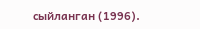сыйланган (1996).